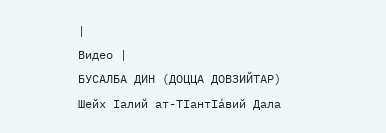|
Видео |
БУСАЛБА ДИН (ДОЦЦА ДОВЗИЙТАР)
Шейх Iалий ат-ТIантIáвий Дала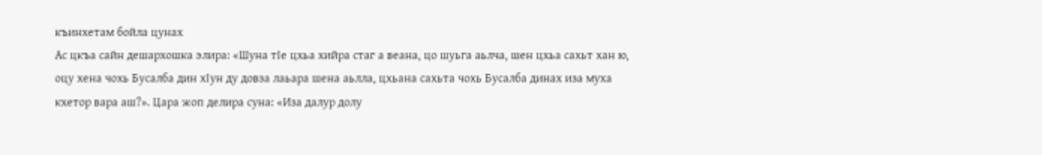къинхетам бойла цунах
Ас цкъа сайн дешархошка элира: «Шуна тIе цхьа хийра стаг а веана, цо шуьга аьлча, шен цхьа сахьт хан ю, оцу хена чохь Бусалба дин хIун ду довза лаьара шена аьлла, цхьана сахьта чохь Бусалба динах иза муха кхетор вара аш?». Цара жоп делира суна: «Иза далур долу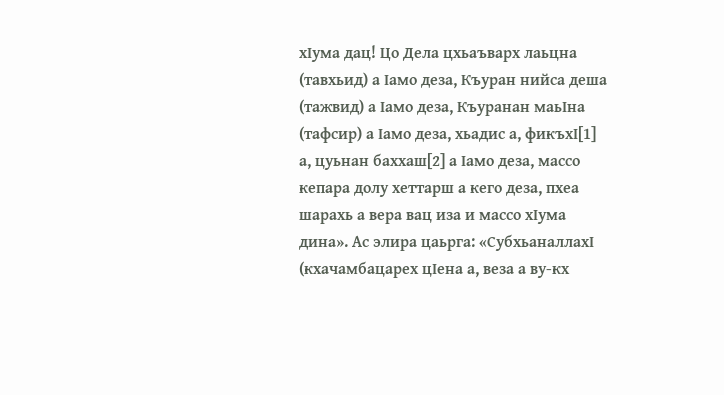хIума дац! Цо Дела цхьаъварх лаьцна (тавхьид) а Iамо деза, Къуран нийса деша (тажвид) а Iамо деза, Къуранан маьIна (тафсир) а Iамо деза, хьадис а, фикъхI[1] а, цуьнан баххаш[2] а Iамо деза, массо кепара долу хеттарш а кего деза, пхеа шарахь а вера вац иза и массо хIума дина». Ас элира цаьрга: «СубхьаналлахI (кхачамбацарех цIена а, веза а ву-кх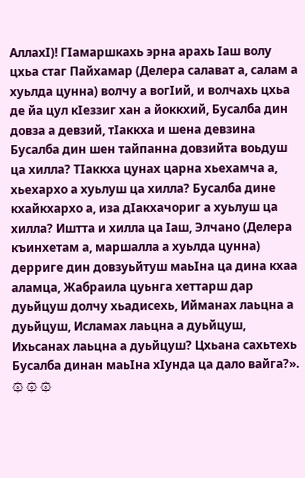АллахI)! ГIамаршкахь эрна арахь Iаш волу цхьа стаг Пайхамар (Делера салават а, салам а хуьлда цунна) волчу а вогIий, и волчахь цхьа де йа цул кIеззиг хан а йоккхий, Бусалба дин довза а девзий, тIаккха и шена девзина Бусалба дин шен тайпанна довзийта воьдуш ца хилла? ТIаккха цунах царна хьехамча а, хьехархо а хуьлуш ца хилла? Бусалба дине кхайкхархо а, иза дIакхачориг а хуьлуш ца хилла? Иштта и хилла ца Iаш, Элчано (Делера къинхетам а, маршалла а хуьлда цунна) дерриге дин довзуьйтуш маьIна ца дина кхаа аламца, Жабраила цуьнга хеттарш дар дуьйцуш долчу хьадисехь, Ийманах лаьцна а дуьйцуш, Исламах лаьцна а дуьйцуш, Ихьсанах лаьцна а дуьйцуш? Цхьана сахьтехь Бусалба динан маьIна хIунда ца дало вайга?». ۞ ۞ ۞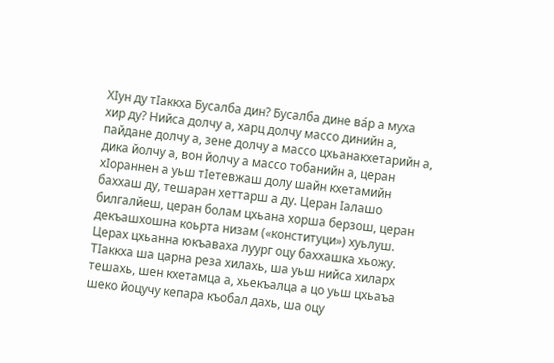ХIун ду тIаккха Бусалба дин? Бусалба дине ва́р а муха хир ду? Нийса долчу а, харц долчу массо динийн а, пайдане долчу а, зене долчу а массо цхьанакхетарийн а, дика йолчу а, вон йолчу а массо тобанийн а, церан хIораннен а уьш тIетевжаш долу шайн кхетамийн баххаш ду, тешаран хеттарш а ду. Церан Iалашо билгалйеш, церан болам цхьана хорша берзош, церан декъашхошна коьрта низам («конституци») хуьлуш. Церах цхьанна юкъаваха луург оцу баххашка хьожу. ТIаккха ша царна реза хилахь, ша уьш нийса хиларх тешахь, шен кхетамца а, хьекъалца а цо уьш цхьаъа шеко йоцучу кепара къобал дахь, ша оцу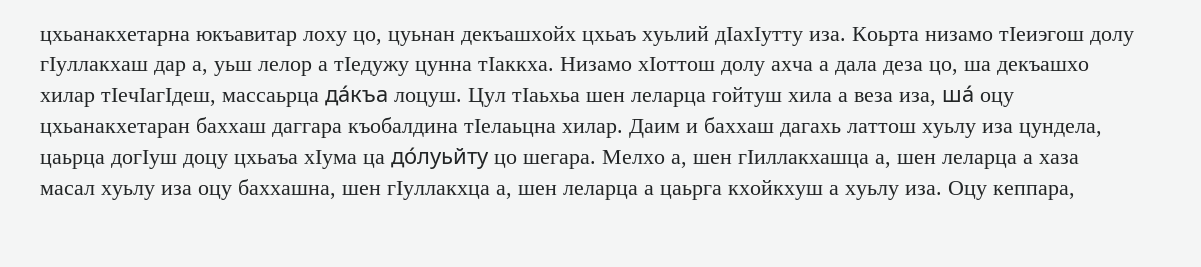цхьанакхетарна юкъавитар лоху цо, цуьнан декъашхойх цхьаъ хуьлий дIахIутту иза. Коьрта низамо тIеиэгош долу гIуллакхаш дар а, уьш лелор а тIедужу цунна тIаккха. Низамо хIоттош долу ахча а дала деза цо, ша декъашхо хилар тIечIагIдеш, массаьрца да́къа лоцуш. Цул тIаьхьа шен леларца гойтуш хила а веза иза, ша́ оцу цхьанакхетаран баххаш даггара къобалдина тIелаьцна хилар. Даим и баххаш дагахь латтош хуьлу иза цундела, цаьрца догIуш доцу цхьаъа хIума ца до́луьйту цо шегара. Мелхо а, шен гIиллакхашца а, шен леларца а хаза масал хуьлу иза оцу баххашна, шен гIуллакхца а, шен леларца а цаьрга кхойкхуш а хуьлу иза. Оцу кеппара,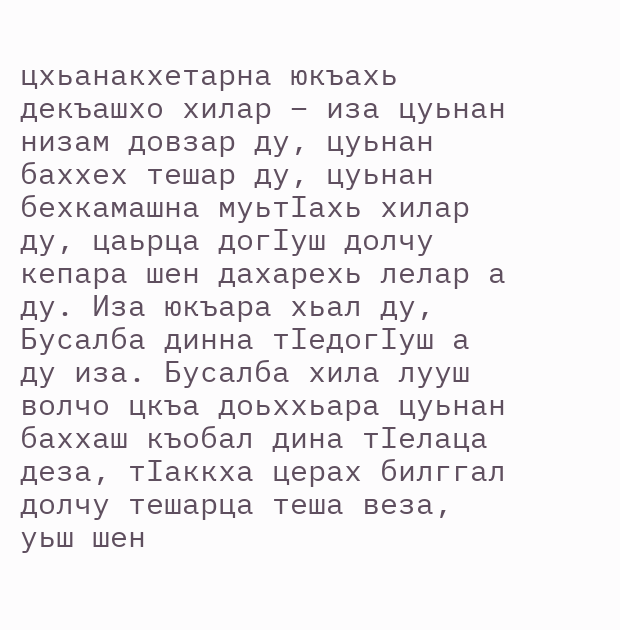цхьанакхетарна юкъахь декъашхо хилар – иза цуьнан низам довзар ду, цуьнан баххех тешар ду, цуьнан бехкамашна муьтIахь хилар ду, цаьрца догIуш долчу кепара шен дахарехь лелар а ду. Иза юкъара хьал ду, Бусалба динна тIедогIуш а ду иза. Бусалба хила лууш волчо цкъа доьххьара цуьнан баххаш къобал дина тIелаца деза, тIаккха церах билггал долчу тешарца теша веза, уьш шен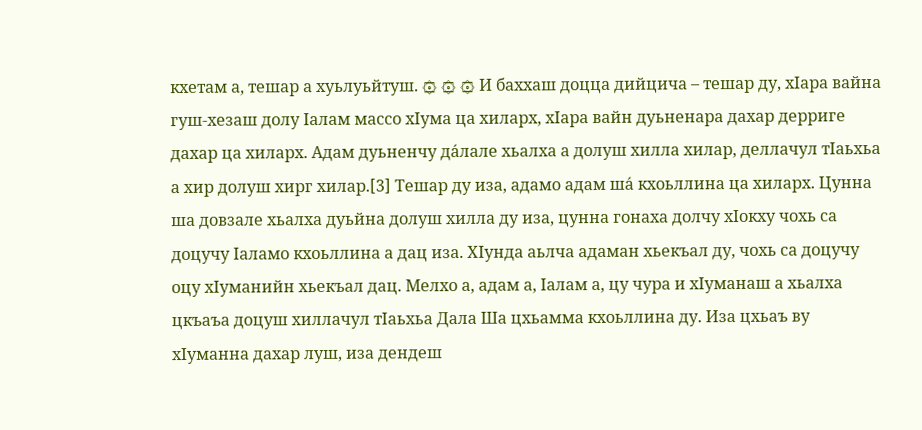кхетам а, тешар а хуьлуьйтуш. ۞ ۞ ۞ И баххаш доцца дийцича – тешар ду, хIара вайна гуш-хезаш долу Iалам массо хIума ца хиларх, хIара вайн дуьненара дахар дерриге дахар ца хиларх. Адам дуьненчу да́лале хьалха а долуш хилла хилар, деллачул тIаьхьа а хир долуш хирг хилар.[3] Тешар ду иза, адамо адам ша́ кхоьллина ца хиларх. Цунна ша довзале хьалха дуьйна долуш хилла ду иза, цунна гонаха долчу хIокху чохь са доцучу Iаламо кхоьллина а дац иза. ХIунда аьлча адаман хьекъал ду, чохь са доцучу оцу хIуманийн хьекъал дац. Мелхо а, адам а, Iалам а, цу чура и хIуманаш а хьалха цкъаъа доцуш хиллачул тIаьхьа Дала Ша цхьамма кхоьллина ду. Иза цхьаъ ву хIуманна дахар луш, иза дендеш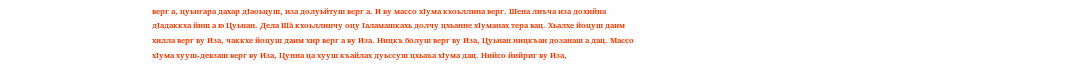верг а, цуьнгара дахар дIаоьцуш, иза долуьйтуш верг а. И ву массо хIума кхоьллина верг. Шена лиъча иза дохийна дIадаккха йиш а ю Цуьнан. Дела Ша́ кхоьллинчу оцу Iаламашкахь долчу цхьанне хIуманах тера вац. Хьалхе йоцуш даим хилла верг ву Иза, чаккхе йоцуш даим хир верг а ву Иза. Ницкъ болуш верг ву Иза, Цуьнан ницкъан дозанаш а дац. Массо хIума хууш-девзаш верг ву Иза, Цунна ца хууш къайлах дуьссуш цхьаъа хIума дац. Нийсо йийриг ву Иза,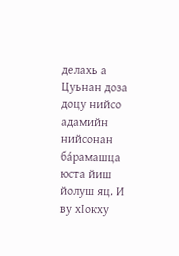делахь а Цуьнан доза доцу нийсо адамийн нийсонан ба́рамашца юста йиш йолуш яц. И ву хIокху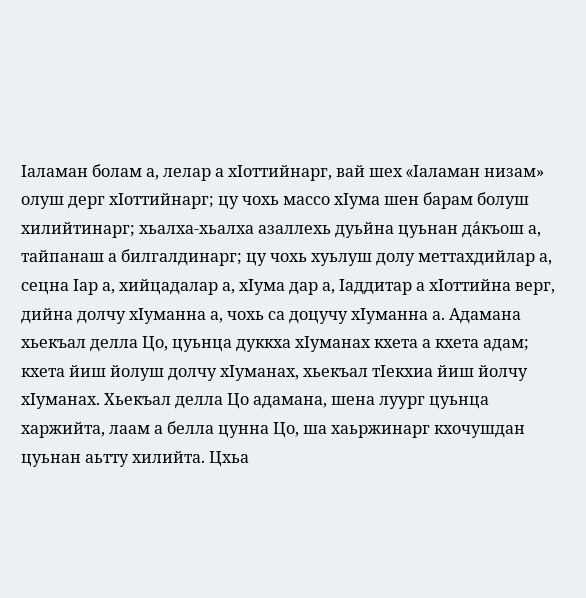Iаламан болам а, лелар а хIоттийнарг, вай шех «Iаламан низам» олуш дерг хIоттийнарг; цу чохь массо хIума шен барам болуш хилийтинарг; хьалха-хьалха азаллехь дуьйна цуьнан да́къош а, тайпанаш а билгалдинарг; цу чохь хуьлуш долу меттахдийлар а, сецна Iар а, хийцадалар а, хIума дар а, Iаддитар а хIоттийна верг, дийна долчу хIуманна а, чохь са доцучу хIуманна а. Адамана хьекъал делла Цо, цуьнца дуккха хIуманах кхета а кхета адам; кхета йиш йолуш долчу хIуманах, хьекъал тIекхиа йиш йолчу хIуманах. Хьекъал делла Цо адамана, шена луург цуьнца харжийта, лаам а белла цунна Цо, ша хаьржинарг кхочушдан цуьнан аьтту хилийта. Цхьа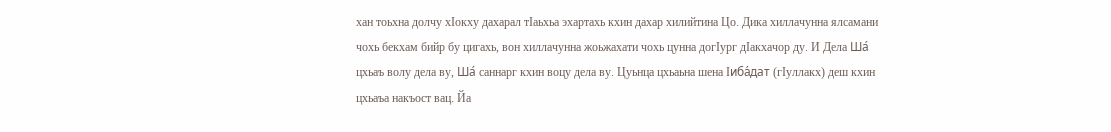хан тоьхна долчу хIокху дахарал тIаьхьа эхартахь кхин дахар хилийтина Цо. Дика хиллачунна ялсамани чохь бекхам бийр бу цигахь, вон хиллачунна жоьжахати чохь цунна догIург дIакхачор ду. И Дела Ша́ цхьаъ волу дела ву, Ша́ саннарг кхин воцу дела ву. Цуьнца цхьаьна шена Iиба́дат (гIуллакх) деш кхин цхьаъа накъост вац. Йа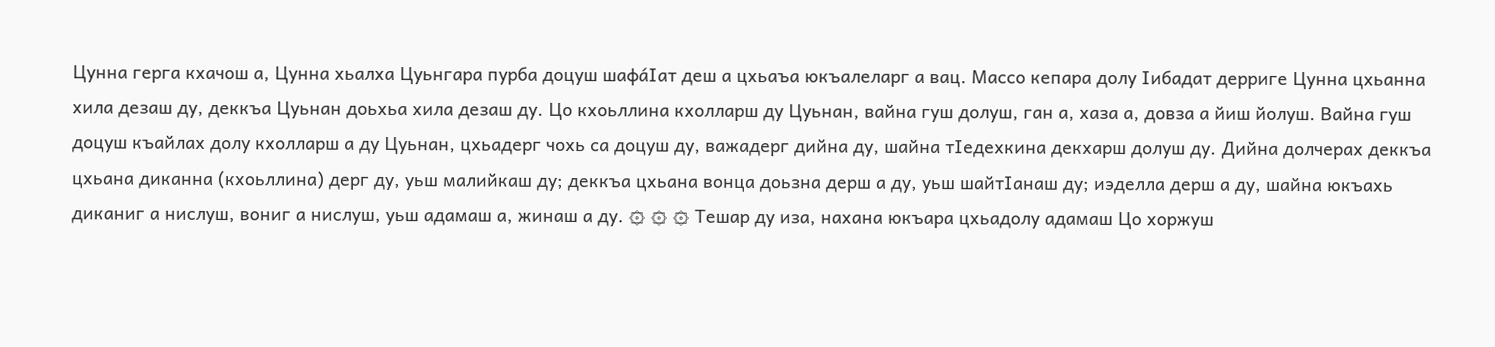Цунна герга кхачош а, Цунна хьалха Цуьнгара пурба доцуш шафа́Iат деш а цхьаъа юкъалеларг а вац. Массо кепара долу Iибадат дерриге Цунна цхьанна хила дезаш ду, деккъа Цуьнан доьхьа хила дезаш ду. Цо кхоьллина кхолларш ду Цуьнан, вайна гуш долуш, ган а, хаза а, довза а йиш йолуш. Вайна гуш доцуш къайлах долу кхолларш а ду Цуьнан, цхьадерг чохь са доцуш ду, важадерг дийна ду, шайна тIедехкина декхарш долуш ду. Дийна долчерах деккъа цхьана диканна (кхоьллина) дерг ду, уьш малийкаш ду; деккъа цхьана вонца доьзна дерш а ду, уьш шайтIанаш ду; иэделла дерш а ду, шайна юкъахь диканиг а нислуш, вониг а нислуш, уьш адамаш а, жинаш а ду. ۞ ۞ ۞ Тешар ду иза, нахана юкъара цхьадолу адамаш Цо хоржуш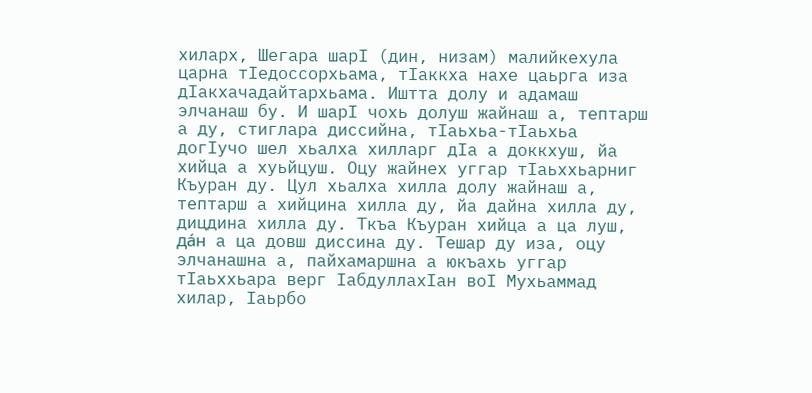хиларх, Шегара шарI (дин, низам) малийкехула царна тIедоссорхьама, тIаккха нахе цаьрга иза дIакхачадайтархьама. Иштта долу и адамаш элчанаш бу. И шарI чохь долуш жайнаш а, тептарш а ду, стиглара диссийна, тIаьхьа-тIаьхьа догIучо шел хьалха хилларг дIа а доккхуш, йа хийца а хуьйцуш. Оцу жайнех уггар тIаьххьарниг Къуран ду. Цул хьалха хилла долу жайнаш а, тептарш а хийцина хилла ду, йа дайна хилла ду, дицдина хилла ду. Ткъа Къуран хийца а ца луш, да́н а ца довш диссина ду. Тешар ду иза, оцу элчанашна а, пайхамаршна а юкъахь уггар тIаьххьара верг IабдуллахIан воI Мухьаммад хилар, Iаьрбо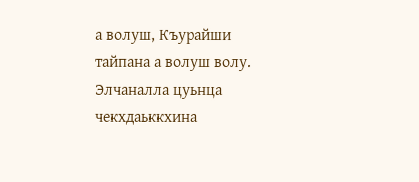а волуш, Къурайши тайпана а волуш волу. Элчаналла цуьнца чекхдаьккхина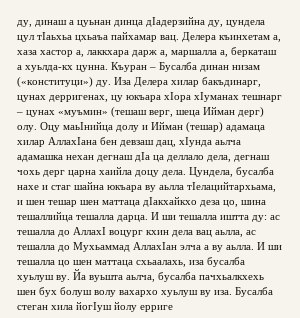ду, динаш а цуьнан динца дIадерзийна ду, цундела цул тIаьхьа цхьаъа пайхамар вац. Делера къинхетам а, хаза хастор а, лаккхара дарж а, маршалла а, беркаташ а хуьлда-кх цунна. Къуран – Бусалба динан низам («конституци») ду. Иза Делера хилар бакъдинарг, цунах дерригенах, цу юкъара хIора хIуманах тешнарг – цунах «муъмин» (тешаш верг, шеца Ийман дерг) олу. Оцу маьIнийца долу и Ийман (тешар) адамаца хилар АллахIана бен девзаш дац, хIунда аьлча адамашка нехан дегнаш дIа ца деллало дела, дегнаш чохь дерг царна хаийла доцу дела. Цундела, бусалба нахе и стаг шайна юкъара ву аьлла тIелацийтархьама, и шен тешар шен маттаца дIакхайкхо деза цо, шина тешаллийца тешалла дарца. И ши тешалла иштта ду: ас тешалла до АллахI воцург кхин дела вац аьлла, ас тешалла до Мухьаммад АллахIан элча а ву аьлла. И ши тешалла цо шен маттаца схьаалахь, иза бусалба хуьлуш ву. Йа вуьшта аьлча, бусалба пачхьалкхехь шен бух болуш волу вахархо хуьлуш ву иза. Бусалба стеган хила йогIуш йолу ерриге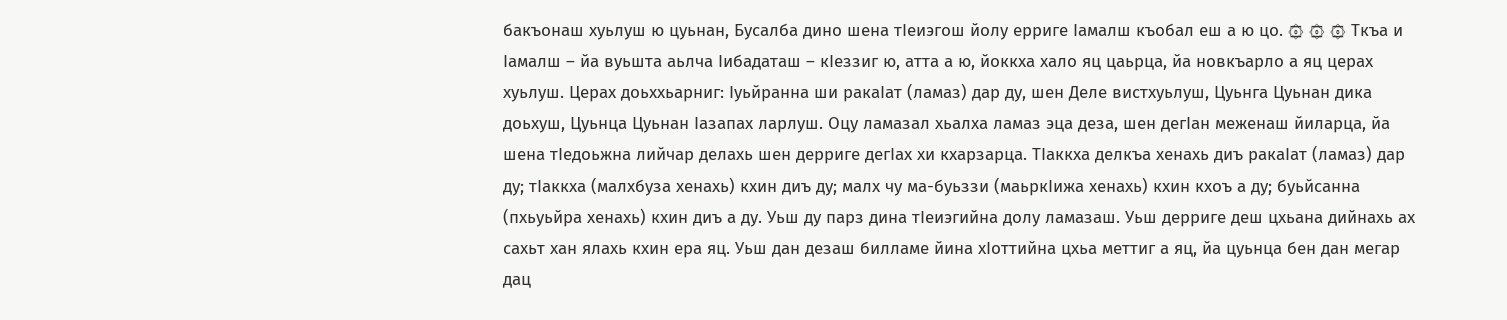бакъонаш хуьлуш ю цуьнан, Бусалба дино шена тIеиэгош йолу ерриге Iамалш къобал еш а ю цо. ۞ ۞ ۞ Ткъа и Iамалш – йа вуьшта аьлча Iибадаташ – кIеззиг ю, атта а ю, йоккха хало яц цаьрца, йа новкъарло а яц церах хуьлуш. Церах доьххьарниг: Iуьйранна ши ракаIат (ламаз) дар ду, шен Деле вистхуьлуш, Цуьнга Цуьнан дика доьхуш, Цуьнца Цуьнан Iазапах ларлуш. Оцу ламазал хьалха ламаз эца деза, шен дегIан меженаш йиларца, йа шена тIедоьжна лийчар делахь шен дерриге дегIах хи кхарзарца. ТIаккха делкъа хенахь диъ ракаIат (ламаз) дар ду; тIаккха (малхбуза хенахь) кхин диъ ду; малх чу ма-буьззи (маьркIижа хенахь) кхин кхоъ а ду; буьйсанна (пхьуьйра хенахь) кхин диъ а ду. Уьш ду парз дина тIеиэгийна долу ламазаш. Уьш дерриге деш цхьана дийнахь ах сахьт хан ялахь кхин ера яц. Уьш дан дезаш билламе йина хIоттийна цхьа меттиг а яц, йа цуьнца бен дан мегар дац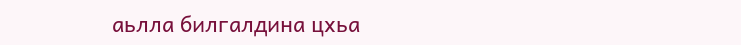аьлла билгалдина цхьа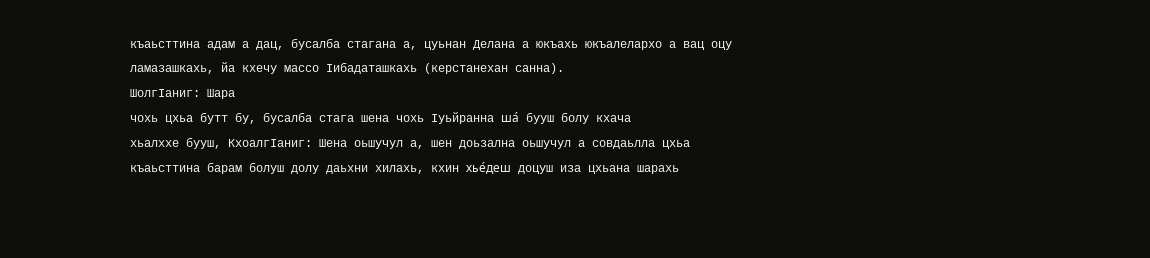къаьсттина адам а дац, бусалба стагана а, цуьнан Делана а юкъахь юкъалелархо а вац оцу ламазашкахь, йа кхечу массо Iибадаташкахь (керстанехан санна).
ШолгIаниг: Шара
чохь цхьа бутт бу, бусалба стага шена чохь Iуьйранна ша́ бууш болу кхача
хьалххе бууш, КхоалгIаниг: Шена оьшучул а, шен доьзална оьшучул а совдаьлла цхьа къаьсттина барам болуш долу даьхни хилахь, кхин хье́деш доцуш иза цхьана шарахь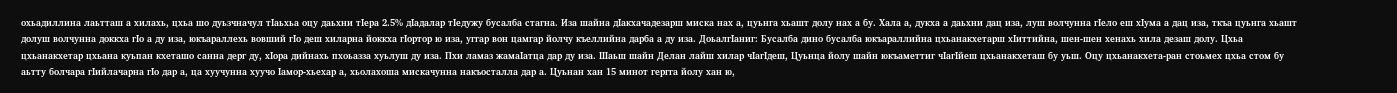охьадиллина лаьтташ а хилахь, цхьа шо дуьзчначул тIаьхьа оцу даьхни тIера 2.5% дIадалар тIедужу бусалба стагна. Иза шайна дIакхачадезарш миска нах а, цуьнга хьашт долу нах а бу. Хала а, дукха а даьхни дац иза, луш волчунна гIело еш хIума а дац иза, ткъа цуьнга хьашт долуш волчунна доккха гIо а ду иза, юкъараллехь вовший гIо деш хиларна йоккха гIортор ю иза, уггар вон цамгар йолчу къеллийна дарба а ду иза. ДоьалгIаниг: Бусалба дино бусалба юкъараллийна цхьанакхетарш хIиттийна, шен-шен хенахь хила дезаш долу. Цхьа цхьанакхетар цхьана куьпан кхеташо санна дерг ду, хIора дийнахь пхоьазза хуьлуш ду иза. Пхи ламаз жамаIатца дар ду иза. Шаьш шайн Делан лайш хилар чIагIдеш, Цуьнца йолу шайн юкъаметтиг чIагIйеш цхьанакхеташ бу уьш. Оцу цхьанакхета-ран стоьмех цхьа стом бу аьтту болчара гIийлачарна гIо дар а, ца хуучунна хуучо Iамор-хьехар а, хьолахоша мискачунна накъосталла дар а. Цуьнан хан 15 минот гергга йолу хан ю,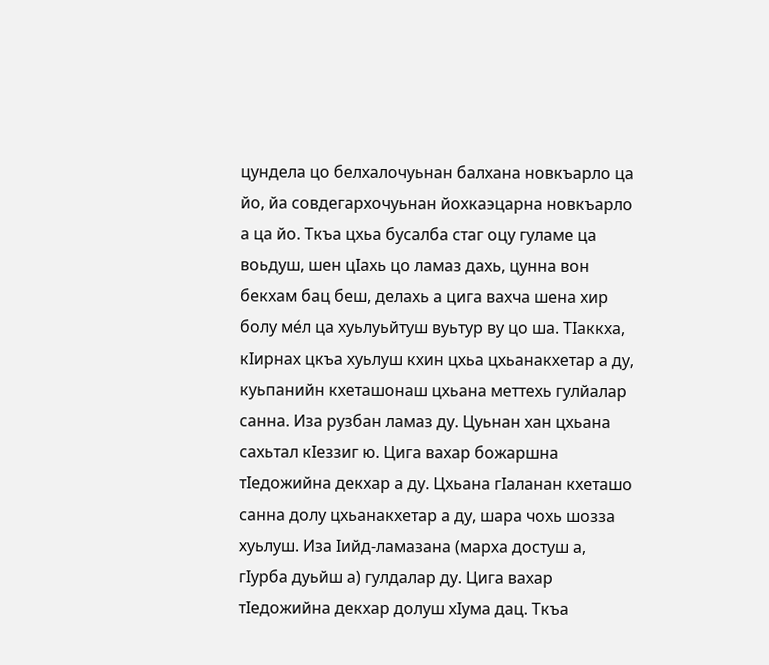цундела цо белхалочуьнан балхана новкъарло ца йо, йа совдегархочуьнан йохкаэцарна новкъарло а ца йо. Ткъа цхьа бусалба стаг оцу гуламе ца воьдуш, шен цIахь цо ламаз дахь, цунна вон бекхам бац беш, делахь а цига вахча шена хир болу ме́л ца хуьлуьйтуш вуьтур ву цо ша. ТIаккха, кIирнах цкъа хуьлуш кхин цхьа цхьанакхетар а ду, куьпанийн кхеташонаш цхьана меттехь гулйалар санна. Иза рузбан ламаз ду. Цуьнан хан цхьана сахьтал кIеззиг ю. Цига вахар божаршна тIедожийна декхар а ду. Цхьана гIаланан кхеташо санна долу цхьанакхетар а ду, шара чохь шозза хуьлуш. Иза Iийд-ламазана (марха достуш а, гIурба дуьйш а) гулдалар ду. Цига вахар тIедожийна декхар долуш хIума дац. Ткъа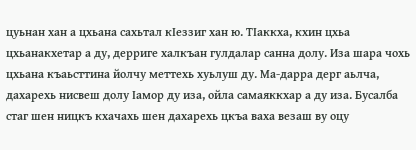цуьнан хан а цхьана сахьтал кIеззиг хан ю. ТIаккха, кхин цхьа цхьанакхетар а ду, дерриге халкъан гулдалар санна долу. Иза шара чохь цхьана къаьсттина йолчу меттехь хуьлуш ду. Ма-дарра дерг аьлча, дахарехь нисвеш долу Iамор ду иза, ойла самаяккхар а ду иза. Бусалба стаг шен ницкъ кхачахь шен дахарехь цкъа ваха везаш ву оцу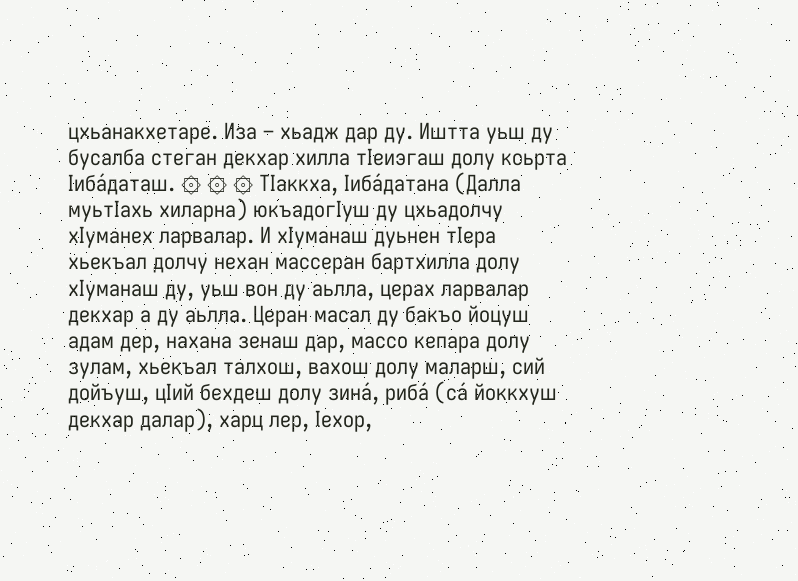цхьанакхетаре. Иза – хьадж дар ду. Иштта уьш ду бусалба стеган декхар хилла тIеиэгаш долу коьрта Iиба́даташ. ۞ ۞ ۞ ТIаккха, Iиба́датана (Далла муьтIахь хиларна) юкъадогIуш ду цхьадолчу хIуманех ларвалар. И хIуманаш дуьнен тIера хьекъал долчу нехан массеран бартхилла долу хIуманаш ду, уьш вон ду аьлла, церах ларвалар декхар а ду аьлла. Церан масал ду бакъо йоцуш адам дер, нахана зенаш дар, массо кепара долу зулам, хьекъал талхош, вахош долу маларш, сий дойъуш, цIий бехдеш долу зина́, риба́ (са́ йоккхуш декхар далар), харц лер, Iехор,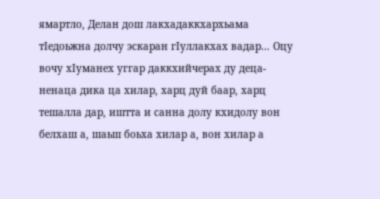ямартло, Делан дош лакхадаккхархьама тIедоьжна долчу эскаран гIуллакхах вадар… Оцу вочу хIуманех уггар даккхийчерах ду деца-ненаца дика ца хилар, харц дуй баар, харц тешалла дар, иштта и санна долу кхидолу вон белхаш а, шаьш боьха хилар а, вон хилар а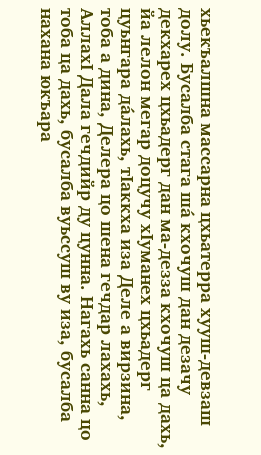хьекъалшна массарна цхьатерра хууш-девзаш долу. Бусалба стага ша́ кхочуш дан дезачу декхарех цхьадерг дан ма-дезза кхочуш ца дахь, йа лелон мегар доцучу хIуманех цхьадерг цуьнгара да́лахь, тIаккха иза Деле а вирзина, тоба а дина, Делера цо шена гечдар лахахь, АллахI Дала гечдийр ду цунна. Нагахь санна цо тоба ца дахь, бусалба вуьссуш ву иза, бусалба нахана юкъара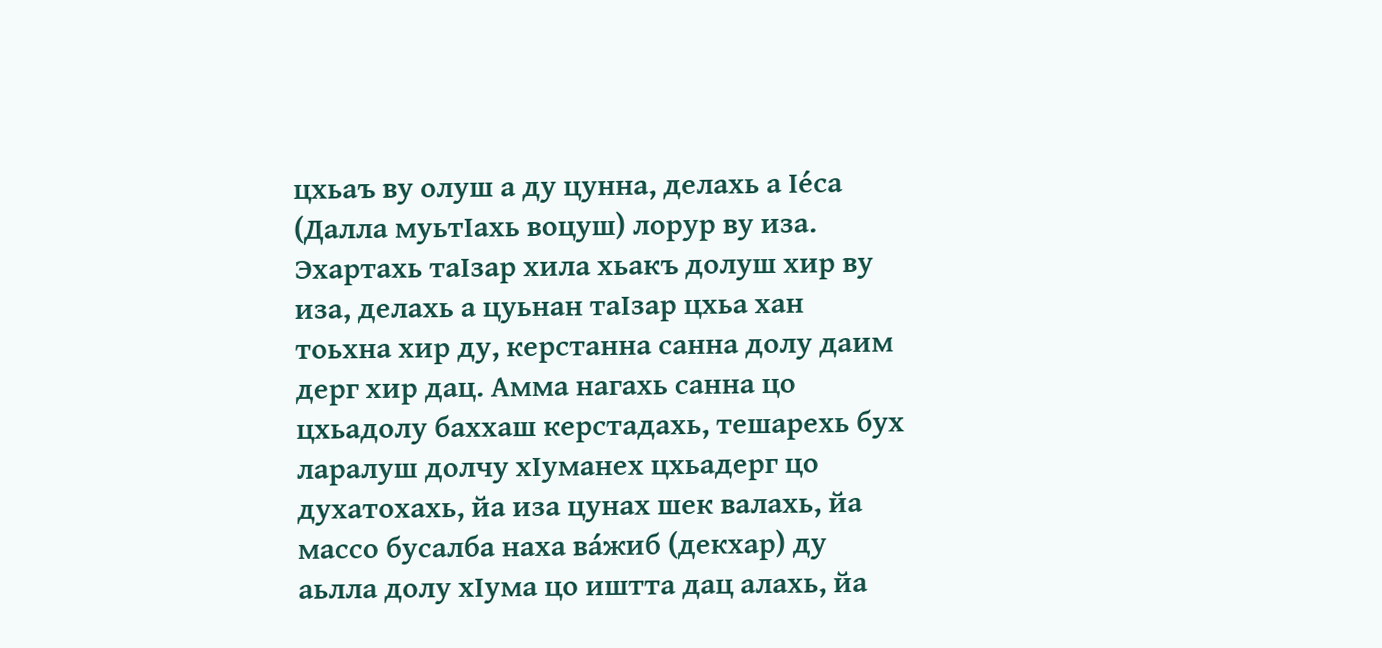цхьаъ ву олуш а ду цунна, делахь а Iе́са (Далла муьтIахь воцуш) лорур ву иза. Эхартахь таIзар хила хьакъ долуш хир ву иза, делахь а цуьнан таIзар цхьа хан тоьхна хир ду, керстанна санна долу даим дерг хир дац. Амма нагахь санна цо цхьадолу баххаш керстадахь, тешарехь бух ларалуш долчу хIуманех цхьадерг цо духатохахь, йа иза цунах шек валахь, йа массо бусалба наха ва́жиб (декхар) ду аьлла долу хIума цо иштта дац алахь, йа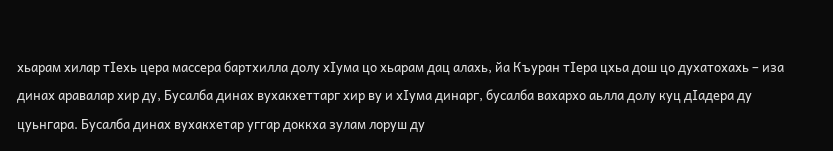хьарам хилар тIехь цера массера бартхилла долу хIума цо хьарам дац алахь, йа Къуран тIера цхьа дош цо духатохахь – иза динах аравалар хир ду, Бусалба динах вухакхеттарг хир ву и хIума динарг, бусалба вахархо аьлла долу куц дIадера ду цуьнгара. Бусалба динах вухакхетар уггар доккха зулам лоруш ду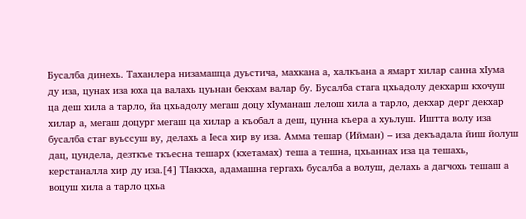Бусалба динехь. Таханлера низамашца дуьстича, махкана а, халкъана а ямарт хилар санна хIума ду иза, цунах иза юха ца валахь цуьнан бекхам валар бу. Бусалба стага цхьадолу декхарш кхочуш ца деш хила а тарло, йа цхьадолу мегаш доцу хIуманаш лелош хила а тарло, декхар дерг декхар хилар а, мегаш доцург мегаш ца хилар а къобал а деш, цунна къера а хуьлуш. Иштта волу иза бусалба стаг вуьссуш ву, делахь а Iеса хир ву иза. Амма тешар (Ийман) – иза декъадала йиш йолуш дац, цундела, дезткъе ткъесна тешарх (кхетамах) теша а тешна, цхьаннах иза ца тешахь, керстаналла хир ду иза.[4] ТIаккха, адамашна гергахь бусалба а волуш, делахь а дагчохь тешаш а воцуш хила а тарло цхьа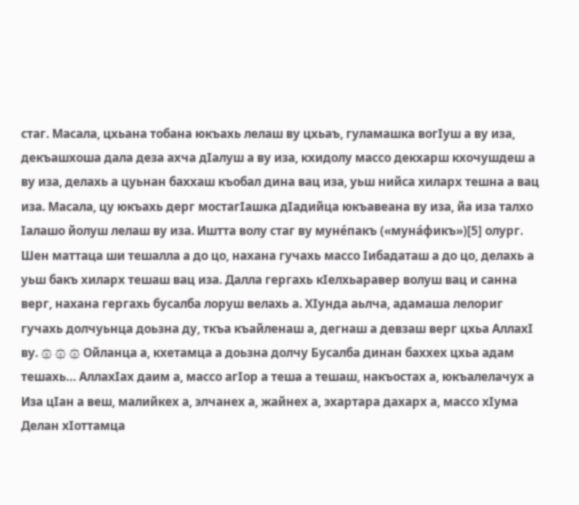стаг. Масала, цхьана тобана юкъахь лелаш ву цхьаъ, гуламашка вогIуш а ву иза, декъашхоша дала деза ахча дIалуш а ву иза, кхидолу массо декхарш кхочушдеш а ву иза, делахь а цуьнан баххаш къобал дина вац иза, уьш нийса хиларх тешна а вац иза. Масала, цу юкъахь дерг мостагIашка дIадийца юкъавеана ву иза, йа иза талхо Iалашо йолуш лелаш ву иза. Иштта волу стаг ву муне́пакъ («муна́фикъ»)[5] олург. Шен маттаца ши тешалла а до цо, нахана гучахь массо Iибадаташ а до цо, делахь а уьш бакъ хиларх тешаш вац иза. Далла гергахь кIелхьаравер волуш вац и санна верг, нахана гергахь бусалба лоруш велахь а. ХIунда аьлча, адамаша лелориг гучахь долчуьнца доьзна ду, ткъа къайленаш а, дегнаш а девзаш верг цхьа АллахI ву. ۞ ۞ ۞ Ойланца а, кхетамца а доьзна долчу Бусалба динан баххех цхьа адам тешахь… АллахIах даим а, массо агIор а теша а тешаш, накъостах а, юкъалелачух а Иза цIан а веш, малийкех а, элчанех а, жайнех а, эхартара дахарх а, массо хIума Делан хIоттамца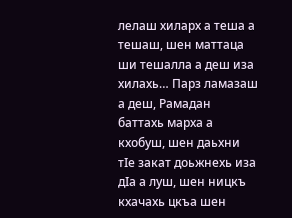лелаш хиларх а теша а тешаш, шен маттаца ши тешалла а деш иза хилахь… Парз ламазаш а деш, Рамадан баттахь марха а кхобуш, шен даьхни тIе закат доьжнехь иза дIа а луш, шен ницкъ кхачахь цкъа шен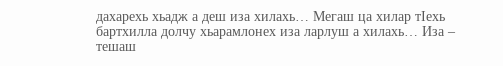дахарехь хьадж а деш иза хилахь… Мегаш ца хилар тIехь бартхилла долчу хьарамлонех иза ларлуш а хилахь… Иза – тешаш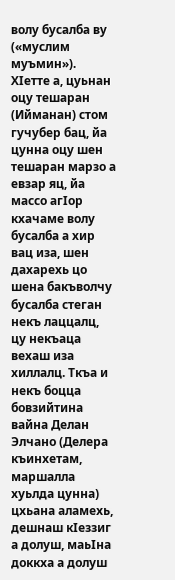волу бусалба ву («муслим муъмин»). ХIетте а, цуьнан оцу тешаран (Ийманан) стом гучубер бац, йа цунна оцу шен тешаран марзо а евзар яц, йа массо агIор кхачаме волу бусалба а хир вац иза, шен дахарехь цо шена бакъволчу бусалба стеган некъ лаццалц, цу некъаца вехаш иза хиллалц. Ткъа и некъ боцца бовзийтина вайна Делан Элчано (Делера къинхетам, маршалла хуьлда цунна) цхьана аламехь, дешнаш кIеззиг а долуш, маьIна доккха а долуш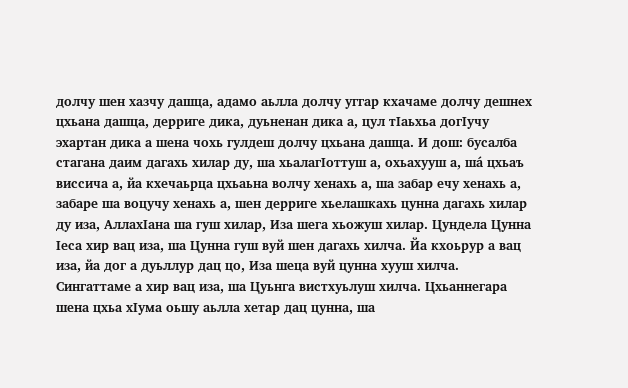долчу шен хазчу дашца, адамо аьлла долчу уггар кхачаме долчу дешнех цхьана дашца, дерриге дика, дуьненан дика а, цул тIаьхьа догIучу эхартан дика а шена чохь гулдеш долчу цхьана дашца. И дош: бусалба стагана даим дагахь хилар ду, ша хьалагIоттуш а, охьахууш а, ша́ цхьаъ виссича а, йа кхечаьрца цхьаьна волчу хенахь а, ша забар ечу хенахь а, забаре ша воцучу хенахь а, шен дерриге хьелашкахь цунна дагахь хилар ду иза, АллахIана ша гуш хилар, Иза шега хьожуш хилар. Цундела Цунна Iеса хир вац иза, ша Цунна гуш вуй шен дагахь хилча. Йа кхоьрур а вац иза, йа дог а дуьллур дац цо, Иза шеца вуй цунна хууш хилча. Сингаттаме а хир вац иза, ша Цуьнга вистхуьлуш хилча. Цхьаннегара шена цхьа хIума оьшу аьлла хетар дац цунна, ша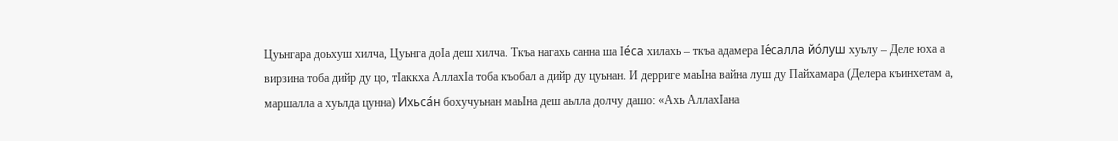Цуьнгара доьхуш хилча, Цуьнга доIа деш хилча. Ткъа нагахь санна ша Iе́са хилахь – ткъа адамера Iе́салла йо́луш хуьлу – Деле юха а вирзина тоба дийр ду цо, тIаккха АллахIа тоба къобал а дийр ду цуьнан. И дерриге маьIна вайна луш ду Пайхамара (Делера къинхетам а, маршалла а хуьлда цунна) Ихьса́н бохучуьнан маьIна деш аьлла долчу дашо: «Ахь АллахIана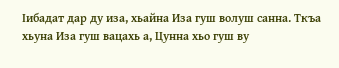Iибадат дар ду иза, хьайна Иза гуш волуш санна. Ткъа хьуна Иза гуш вацахь а, Цунна хьо гуш ву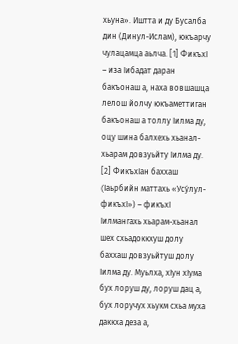хьуна». Иштта и ду Бусалба дин (Динул-Ислам), юкъарчу чулацамца аьлча. [1] ФикъхI – иза Iибадат даран бакъонаш а, наха вовшашца лелош йолчу юкъаметтиган бакъонаш а толлу Iилма ду, оцу шина балхехь хьанал-хьарам довзуьйту Iилма ду. [2] ФикъхIан баххаш (Iаьрбийн маттахь «Усу́лул-фикъхI») – фикъхI Iилмангахь хьарам-хьанал шех схьадоккхуш долу баххаш довзуьйтуш долу Iилма ду. Муьлха, хIун хIума бух лоруш ду, лоруш дац а, бух лоручух хьукм схьа муха даккха деза а,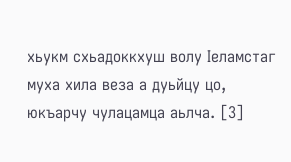хьукм схьадоккхуш волу Iеламстаг муха хила веза а дуьйцу цо, юкъарчу чулацамца аьлча. [3]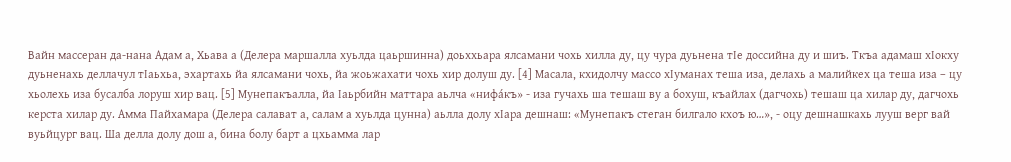Вайн массеран да-нана Адам а, Хьава а (Делера маршалла хуьлда цаьршинна) доьххьара ялсамани чохь хилла ду, цу чура дуьнена тIе доссийна ду и шиъ. Ткъа адамаш хIокху дуьненахь деллачул тIаьхьа, эхартахь йа ялсамани чохь, йа жоьжахати чохь хир долуш ду. [4] Масала, кхидолчу массо хIуманах теша иза, делахь а малийкех ца теша иза – цу хьолехь иза бусалба лоруш хир вац. [5] Мунепакъалла, йа Iаьрбийн маттара аьлча «нифа́къ» - иза гучахь ша тешаш ву а бохуш, къайлах (дагчохь) тешаш ца хилар ду, дагчохь керста хилар ду. Амма Пайхамара (Делера салават а, салам а хуьлда цунна) аьлла долу хIара дешнаш: «Мунепакъ стеган билгало кхоъ ю…», - оцу дешнашкахь лууш верг вай вуьйцург вац. Ша делла долу дош а, бина болу барт а цхьамма лар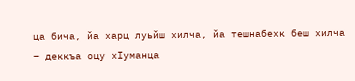ца бича, йа харц луьйш хилча, йа тешнабехк беш хилча – деккъа оцу хIуманца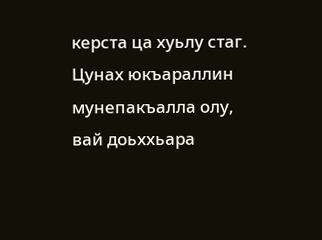керста ца хуьлу стаг. Цунах юкъараллин мунепакъалла олу, вай доьххьара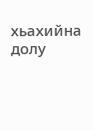хьахийна долу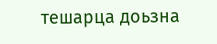тешарца доьзна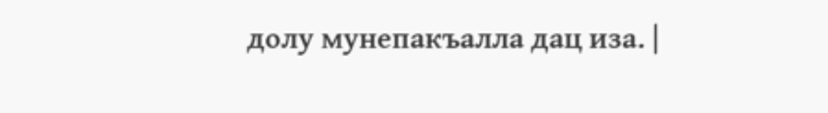долу мунепакъалла дац иза. |